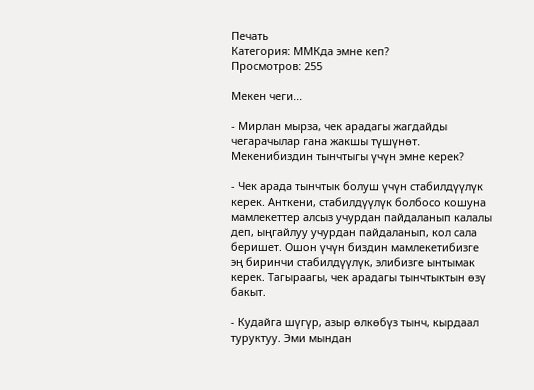Печать
Категория: ММКда эмне кеп?
Просмотров: 255

Мекен чеги...

- Мирлан мырза, чек арадагы жагдайды чегарачылар гана жакшы түшүнөт. Мекенибиздин тынчтыгы үчүн эмне керек?

- Чек арада тынчтык болуш үчүн стабилдүүлүк керек. Анткени, стабилдүүлүк болбосо кошуна мамлекеттер алсыз учурдан пайдаланып калалы деп, ыңгайлуу учурдан пайдаланып, кол сала беришет. Ошон үчүн биздин мамлекетибизге эң биринчи стабилдүүлүк, элибизге ынтымак керек. Тагыраагы, чек арадагы тынчтыктын өзү бакыт.

- Кудайга шүгүр, азыр өлкөбүз тынч, кырдаал туруктуу. Эми мындан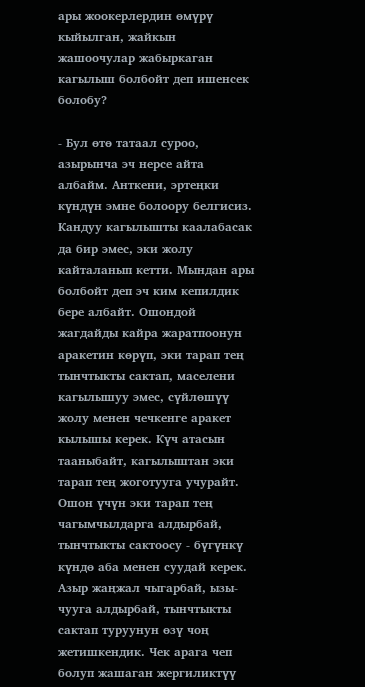ары жоокерлердин өмүрү кыйылган, жайкын жашоочулар жабыркаган кагылыш болбойт деп ишенсек болобу?

- Бул өтө татаал суроо, азырынча эч нерсе айта албайм. Анткени, эртеңки күндүн эмне болоору белгисиз. Кандуу кагылышты каалабасак да бир эмес, эки жолу кайталанып кетти. Мындан ары болбойт деп эч ким кепилдик бере албайт. Ошондой жагдайды кайра жаратпоонун аракетин көрүп, эки тарап тең тынчтыкты сактап, маселени кагылышуу эмес, сүйлөшүү жолу менен чечкенге аракет кылышы керек. Күч атасын тааныбайт, кагылыштан эки тарап тең жоготууга учурайт. Ошон үчүн эки тарап тең чагымчылдарга алдырбай, тынчтыкты сактоосу - бүгүнкү күндө аба менен суудай керек. Азыр жаңжал чыгарбай, ызы-чууга алдырбай, тынчтыкты сактап туруунун өзү чоң жетишкендик. Чек арага чеп болуп жашаган жергиликтүү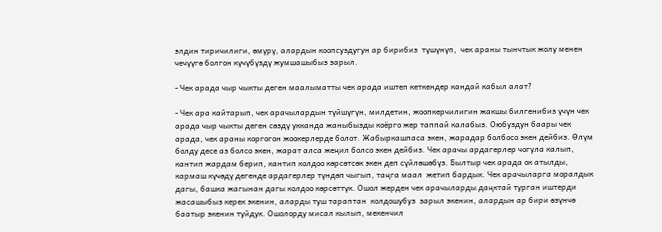элдин тиричилиги, өмүрү, алардын коопсуздугун ар бирибиз  түшүнүп,  чек араны тынчтык жолу менен чечүүгө болгон күчүбүздү жумшашыбыз зарыл.

- Чек арада чыр чыкты деген маалыматты чек арада иштеп кеткендер кандай кабыл алат?

- Чек ара кайтарып, чек арачылардын түйшүгүн, милдетин, жоопкерчилигин жакшы билгенибиз үчүн чек арада чыр чыкты деген сөздү укканда жаныбызды коёрго жер таппай калабыз. Оюбуздун баары чек арада, чек араны коргогон жоокерлерде болот. Жабыркашпаса экен, жарадар болбосо экен дейбиз. Өлүм болду десе аз болсо экен, жарат алса жеңил болсо экен дейбиз. Чек арачы ардагерлер чогула калып, кантип жардам берип, кантип колдоо көрсөтсөк экен деп сүйлөшөбүз. Былтыр чек арада ок атылды, кармаш күчөдү дегенде ардагерлер түндөп чыгып, таңга маал  жетип бардык. Чек арачыларга моралдык дагы, башка жагынан дагы колдоо көрсөттүк. Ошол жерден чек арачыларды даңктай турган иштерди жасашыбыз керек экенин, аларды туш тараптан  колдошубуз  зарыл экенин, алардын ар бири өзүнчө баатыр экенин туйдук. Ошолорду мисал кылып, мекенчил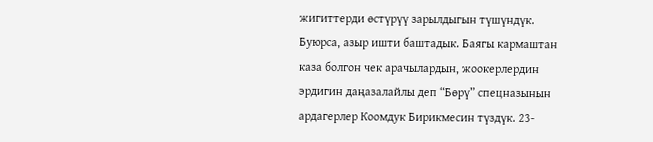жигиттерди өстүрүү зарылдыгын түшүндүк. Буюрса, азыр ишти баштадык. Баягы кармаштан каза болгон чек арачылардын, жоокерлердин эрдигин даңазалайлы деп “Бөрү” спецназынын ардагерлер Коомдук Бирикмесин түздүк. 23-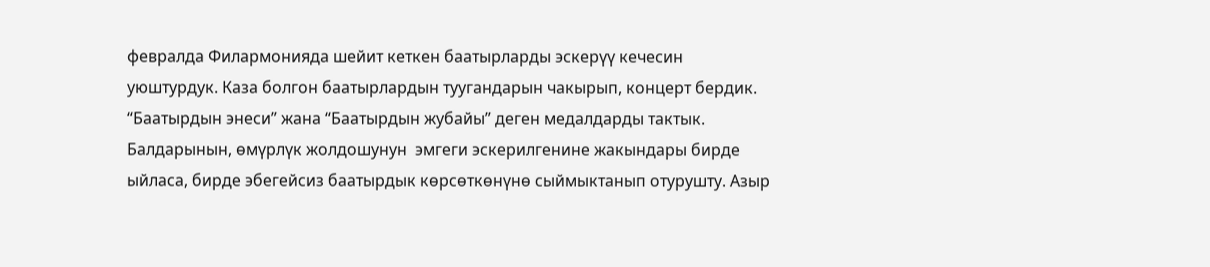февралда Филармонияда шейит кеткен баатырларды эскерүү кечесин уюштурдук. Каза болгон баатырлардын туугандарын чакырып, концерт бердик. “Баатырдын энеси” жана “Баатырдын жубайы” деген медалдарды тактык. Балдарынын, өмүрлүк жолдошунун  эмгеги эскерилгенине жакындары бирде ыйласа, бирде эбегейсиз баатырдык көрсөткөнүнө сыймыктанып отурушту. Азыр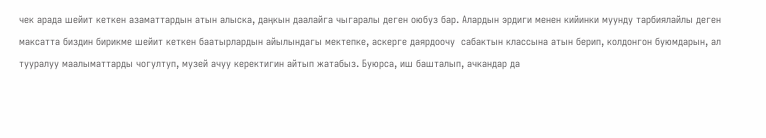чек арада шейит кеткен азаматтардын атын алыска, даңкын даалайга чыгаралы деген оюбуз бар. Алардын эрдиги менен кийинки муунду тарбиялайлы деген максатта биздин бирикме шейит кеткен баатырлардын айылындагы мектепке, аскерге даярдоочу  сабактын классына атын берип, колдонгон буюмдарын, ал тууралуу маалыматтарды чогултуп, музей ачуу керектигин айтып жатабыз. Буюрса, иш башталып, ачкандар да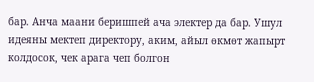бар. Анча маани беришпей ача электер да бар. Ушул идеяны мектеп директору, аким, айыл өкмөт жапырт колдосок, чек арага чеп болгон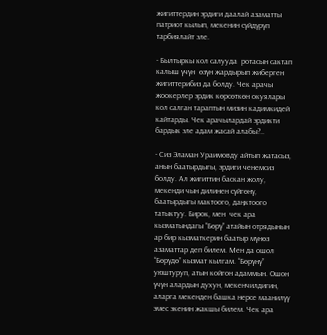жигиттердин эрдиги даалай азаматты патриот кылып, мекенин сүйдүрүп тарбиялайт эле.

- Былтыркы кол салууда  ротасын сактап калыш үчүн  өзүн жардырып жиберген жигиттерибиз да болду. Чек арачы жоокерлер эрдик көрсөткөн окуялары кол салган тараптын мизин кадимкидей кайтарды. Чек арачылардай эрдикти бардык эле адам жасай алабы?..

- Сиз Эламан Ураимовду айтып жатасыз, анын баатырдыгы, эрдиги ченемсиз болду. Ал жигиттин баскан жолу, мекенди чын дилинен сүйгөнү, баатырдыгы мактоого, даңктоого татыктуу. Бирок, мен  чек ара кызматындагы “Бөрү” атайын отрядынын ар бир кызматкерин баатыр мүнөз азаматтар деп билем. Мен да ошол “Бөрүдө” кызмат кылгам. “Бөрүнү” уюштуруп, атын койгон адаммын. Ошон үчүн алардын духун, мекенчилдигин, аларга мекенден башка нерсе маанилүү эмес экенин жакшы билем. Чек ара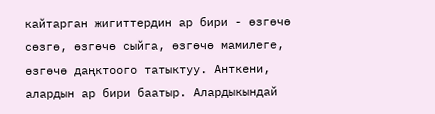кайтарган жигиттердин ар бири - өзгөчө сөзгө, өзгөчө сыйга, өзгөчө мамилеге, өзгөчө даңктоого татыктуу. Анткени, алардын ар бири баатыр. Алардыкындай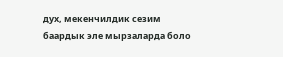дух, мекенчилдик сезим баардык эле мырзаларда боло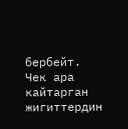бербейт. Чек ара кайтарган жигиттердин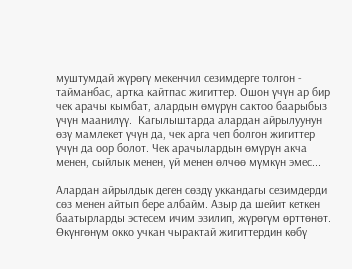муштумдай жүрөгү мекенчил сезимдерге толгон - тайманбас, артка кайтпас жигиттер. Ошон үчүн ар бир чек арачы кымбат, алардын өмүрүн сактоо баарыбыз үчүн маанилүү.  Кагылыштарда алардан айрылуунун өзү мамлекет үчүн да, чек арга чеп болгон жигиттер үчүн да оор болот. Чек арачылардын өмүрүн акча менен, сыйлык менен, үй менен өлчөө мүмкүн эмес...

Алардан айрылдык деген сөздү уккандагы сезимдерди сөз менен айтып бере албайм. Азыр да шейит кеткен баатырларды эстесем ичим эзилип, жүрөгүм өрттөнөт. Өкүнгөнүм окко учкан чырактай жигиттердин көбү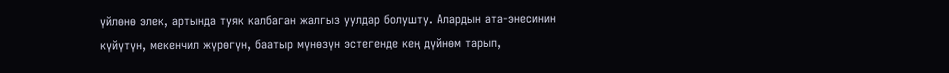үйлөнө элек, артында туяк калбаган жалгыз уулдар болушту. Алардын ата-энесинин күйүтүн, мекенчил жүрөгүн, баатыр мүнөзүн эстегенде кең дүйнөм тарып,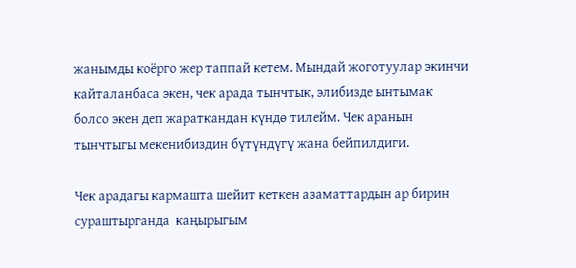жанымды коёрго жер таппай кетем. Мындай жоготуулар экинчи кайталанбаса экен, чек арада тынчтык, элибизде ынтымак болсо экен деп жараткандан күндө тилейм. Чек аранын тынчтыгы мекенибиздин бүтүндүгү жана бейпилдиги.

Чек арадагы кармашта шейит кеткен азаматтардын ар бирин сураштырганда  каңырыгым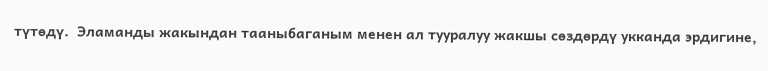түтөдү.  Эламанды жакындан тааныбаганым менен ал тууралуу жакшы сөздөрдү укканда эрдигине,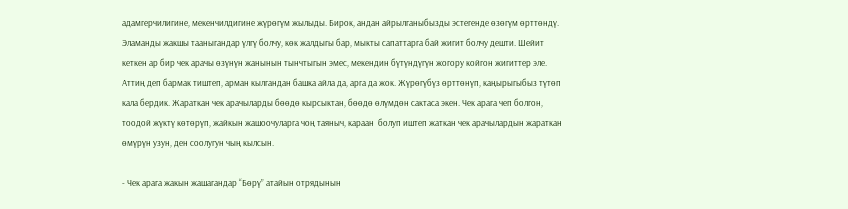адамгерчилигине, мекенчилдигине жүрөгүм жылыды. Бирок, андан айрылганыбызды эстегенде өзөгүм өрттөндү. Эламанды жакшы тааныгандар үлгү болчу, көк жалдыгы бар, мыкты сапаттарга бай жигит болчу дешти. Шейит кеткен ар бир чек арачы өзүнүн жанынын тынчтыгын эмес, мекендин бүтүндүгүн жогору койгон жигиттер эле. Аттиң деп бармак тиштеп, арман кылгандан башка айла да, арга да жок. Жүрөгүбүз өрттөнүп, каңырыгыбыз түтөп кала бердик. Жараткан чек арачыларды бөөдө кырсыктан, бөөдө өлүмдөн сактаса экен. Чек арага чеп болгон, тоодой жүктү көтөрүп, жайкын жашоочуларга чоң таяныч, караан  болуп иштеп жаткан чек арачылардын жараткан өмүрүн узун, ден соолугун чың кылсын.

- Чек арага жакын жашагандар “Бөрү” атайын отрядынын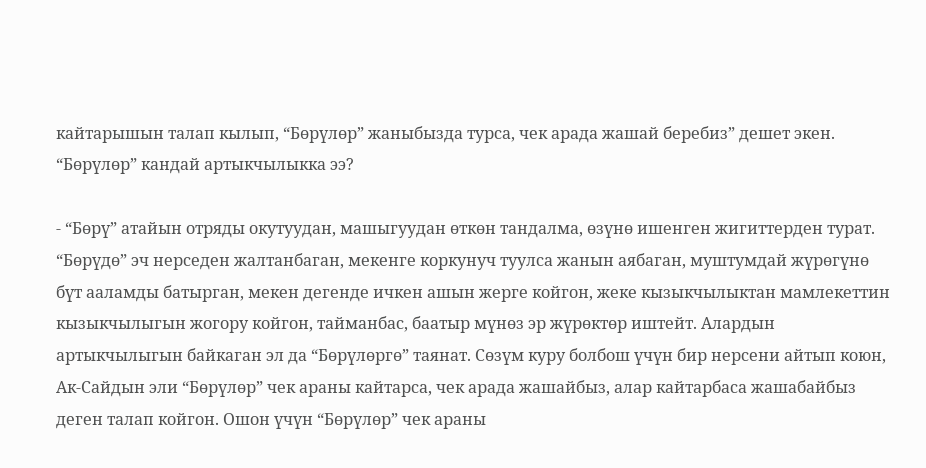кайтарышын талап кылып, “Бөрүлөр” жаныбызда турса, чек арада жашай беребиз” дешет экен. “Бөрүлөр” кандай артыкчылыкка ээ?

- “Бөрү” атайын отряды окутуудан, машыгуудан өткөн тандалма, өзүнө ишенген жигиттерден турат. “Бөрүдө” эч нерседен жалтанбаган, мекенге коркунуч туулса жанын аябаган, муштумдай жүрөгүнө бүт ааламды батырган, мекен дегенде ичкен ашын жерге койгон, жеке кызыкчылыктан мамлекеттин кызыкчылыгын жогору койгон, тайманбас, баатыр мүнөз эр жүрөктөр иштейт. Алардын артыкчылыгын байкаган эл да “Бөрүлөргө” таянат. Сөзүм куру болбош үчүн бир нерсени айтып коюн, Ак-Сайдын эли “Бөрүлөр” чек араны кайтарса, чек арада жашайбыз, алар кайтарбаса жашабайбыз деген талап койгон. Ошон үчүн “Бөрүлөр” чек араны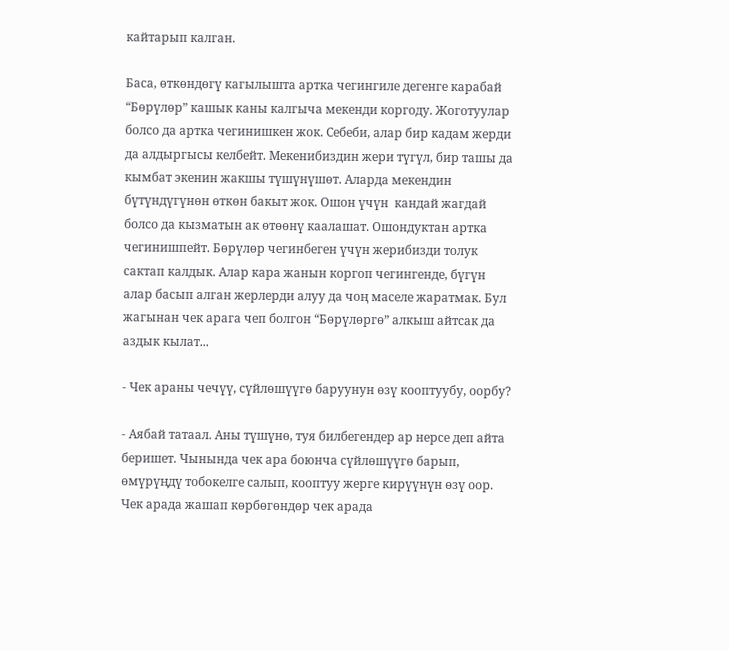кайтарып калган.

Баса, өткөндөгү кагылышта артка чегингиле дегенге карабай “Бөрүлөр” кашык каны калгыча мекенди коргоду. Жоготуулар болсо да артка чегинишкен жок. Себеби, алар бир кадам жерди да алдыргысы келбейт. Мекенибиздин жери түгүл, бир ташы да кымбат экенин жакшы түшүнүшөт. Аларда мекендин бүтүндүгүнөн өткөн бакыт жок. Ошон үчүн  кандай жагдай болсо да кызматын ак өтөөнү каалашат. Ошондуктан артка чегинишпейт. Бөрүлөр чегинбеген үчүн жерибизди толук сактап калдык. Алар кара жанын коргоп чегингенде, бүгүн алар басып алган жерлерди алуу да чоң маселе жаратмак. Бул жагынан чек арага чеп болгон “Бөрүлөргө” алкыш айтсак да аздык кылат...

- Чек араны чечүү, сүйлөшүүгө баруунун өзү кооптуубу, оорбу?

- Аябай татаал. Аны түшүнө, туя билбегендер ар нерсе деп айта беришет. Чынында чек ара боюнча сүйлөшүүгө барып, өмүрүңдү тобокелге салып, кооптуу жерге кирүүнүн өзү оор. Чек арада жашап көрбөгөндөр чек арада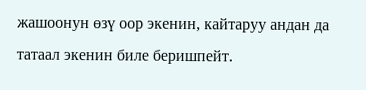жашоонун өзү оор экенин, кайтаруу андан да татаал экенин биле беришпейт.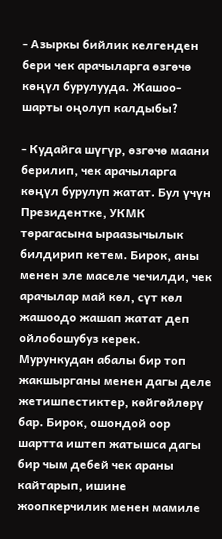- Азыркы бийлик келгенден бери чек арачыларга өзгөчө көңүл бурулууда. Жашоо-шарты оңолуп калдыбы?

- Кудайга шүгүр, өзгөчө маани берилип, чек арачыларга көңүл бурулуп жатат. Бул үчүн Президентке, УКМК төрагасына ыраазычылык билдирип кетем. Бирок, аны менен эле маселе чечилди, чек арачылар май көл, сүт көл жашоодо жашап жатат деп ойлобошубуз керек. Мурункудан абалы бир топ жакшырганы менен дагы деле жетишпестиктер, көйгөйлөрү бар. Бирок, ошондой оор шартта иштеп жатышса дагы бир чым дебей чек араны кайтарып, ишине жоопкерчилик менен мамиле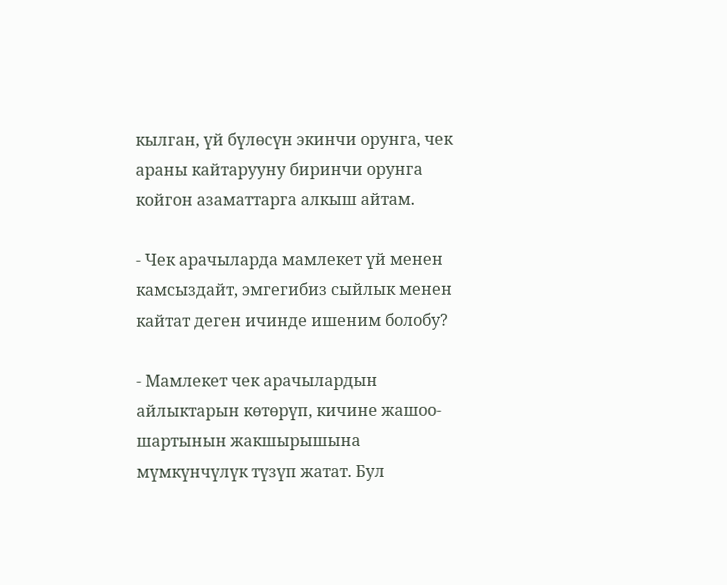кылган, үй бүлөсүн экинчи орунга, чек араны кайтарууну биринчи орунга койгон азаматтарга алкыш айтам.

- Чек арачыларда мамлекет үй менен камсыздайт, эмгегибиз сыйлык менен кайтат деген ичинде ишеним болобу?

- Мамлекет чек арачылардын айлыктарын көтөрүп, кичине жашоо-шартынын жакшырышына мүмкүнчүлүк түзүп жатат. Бул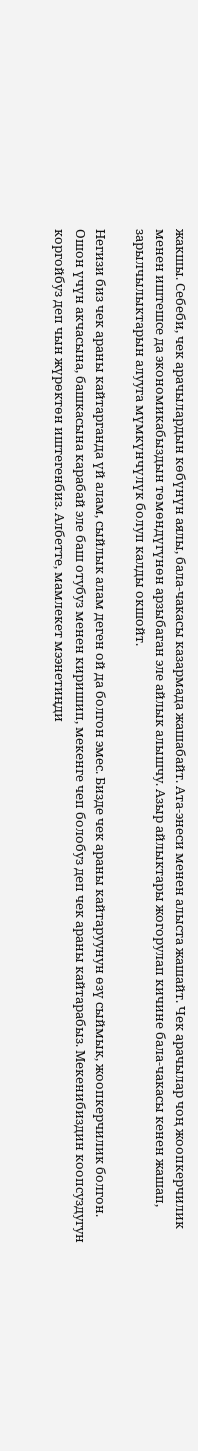жакшы. Себеби, чек арачылардын көбүнүн аялы, бала-чакасы казармада жашабайт. Ата-энеси менен алыста жашайт. Чек арачылар чоң жоопкерчилик менен иштешсе да экономикабыздын төмөндүгүнөн арзыбаган эле айлык алышчу. Азыр айлыктары жогорулап кичине бала-чакасы кенен жашап, зарылчылыктарын алууга мүмкүнчүлүк болуп калды окшойт.

Негизи биз чек араны кайтарганда үй алам, сыйлык алам деген ой да болгон эмес. Бизде чек араны кайтаруунун өзү сыймык, жоопкерчилик болгон. Ошон үчүн акчасына, башкасына карабай эле баш отубуз менен киришип, мекенге чеп болобуз деп чек араны кайтарабыз. Мекенибиздин коопсуздугун коргойбуз деп чын жүрөктөн иштегенбиз. Албетте, мамлекет мээнетиңди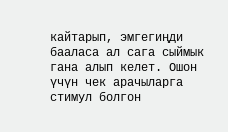кайтарып, эмгегиңди бааласа ал сага сыймык гана алып келет. Ошон үчүн чек арачыларга стимул болгон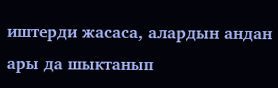иштерди жасаса, алардын андан ары да шыктанып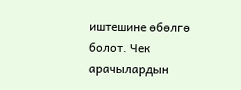иштешине өбөлгө болот. Чек арачылардын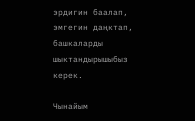эрдигин баалап, эмгегин даңктап, башкаларды шыктандырышыбыз керек.

Чынайым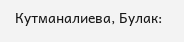Кутманалиева, Булак: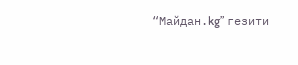“Майдан.kg” гезити